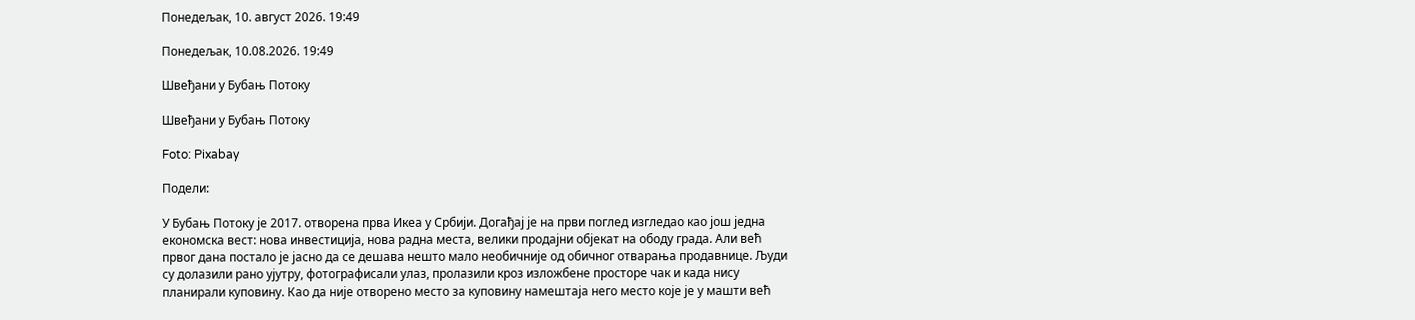Понедељак, 10. август 2026. 19:49

Понедељак, 10.08.2026. 19:49

Швеђани у Бубањ Потоку

Швеђани у Бубањ Потоку

Foto: Pixabay

Подели:

У Бубањ Потоку је 2017. отворена прва Икеа у Србији. Догађај је на први поглед изгледао као још једна економска вест: нова инвестиција, нова радна места, велики продајни објекат на ободу града. Али већ првог дана постало је јасно да се дешава нешто мало необичније од обичног отварања продавнице. Људи су долазили рано ујутру, фотографисали улаз, пролазили кроз изложбене просторе чак и када нису планирали куповину. Као да није отворено место за куповину намештаја него место које је у машти већ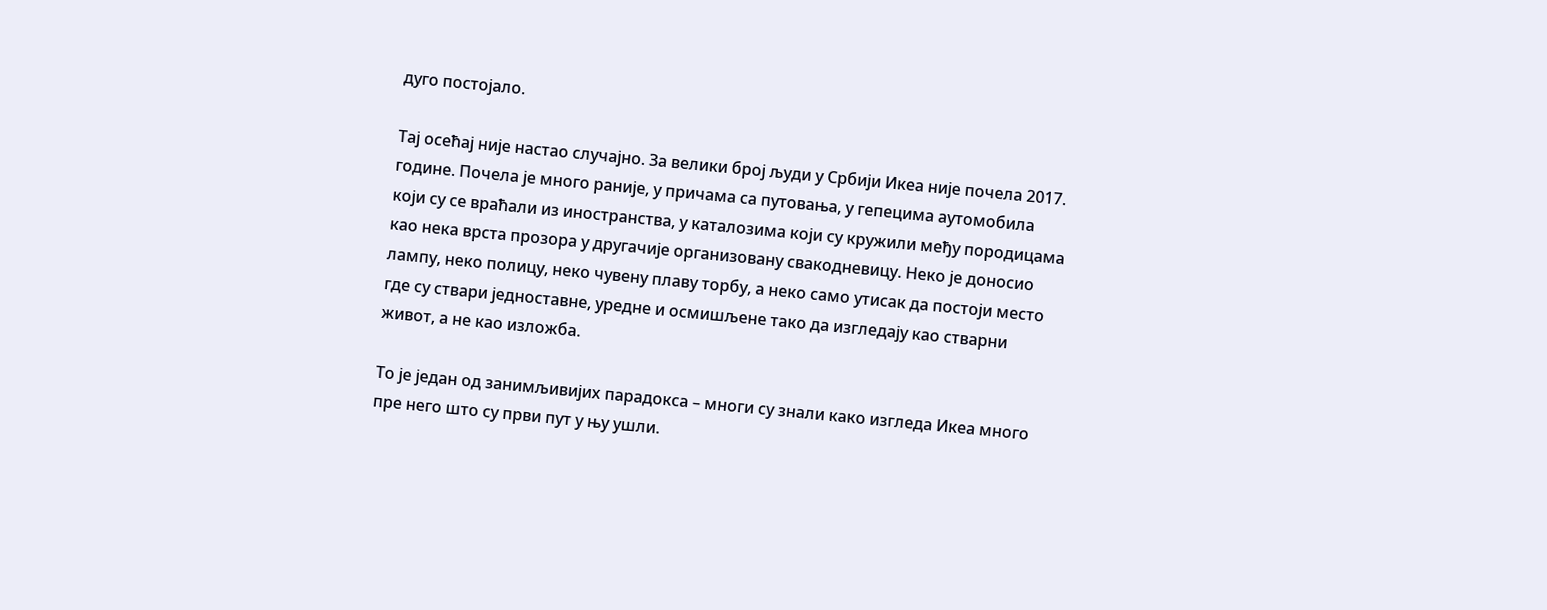дуго постојало.

Тај осећај није настао случајно. За велики број људи у Србији Икеа није почела 2017. године. Почела је много раније, у причама са путовања, у гепецима аутомобила који су се враћали из иностранства, у каталозима који су кружили међу породицама као нека врста прозора у другачије организовану свакодневицу. Неко је доносио лампу, неко полицу, неко чувену плаву торбу, а неко само утисак да постоји место где су ствари једноставне, уредне и осмишљене тако да изгледају као стварни живот, а не као изложба.

То је један од занимљивијих парадокса – многи су знали како изгледа Икеа много пре него што су први пут у њу ушли.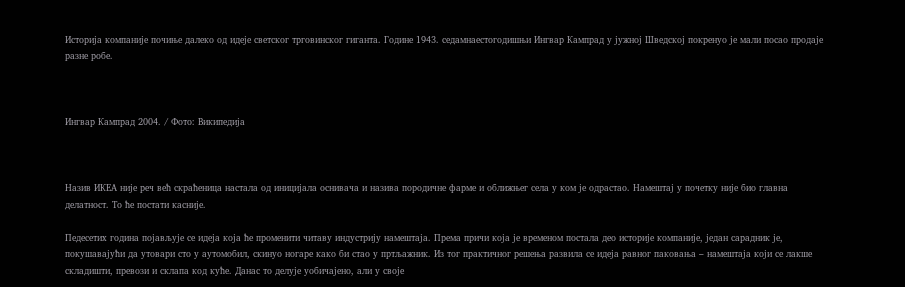Историја компаније почиње далеко од идеје светског трговинског гиганта. Године 1943. седамнаестогодишњи Ингвар Кампрад у јужној Шведској покренуо је мали посао продаје разне робе.



Ингвар Кампрад 2004. / Фото: Википедија



Назив ИКЕА није реч већ скраћеница настала од иницијала оснивача и назива породичне фарме и оближњег села у ком је одрастао. Намештај у почетку није био главна делатност. То ће постати касније.

Педесетих година појављује се идеја која ће променити читаву индустрију намештаја. Према причи која је временом постала део историје компаније, један сарадник је, покушавајући да утовари сто у аутомобил, скинуо ногаре како би стао у пртљажник. Из тог практичног решења развила се идеја равног паковања – намештаја који се лакше складишти, превози и склапа код куће. Данас то делује уобичајено, али у своје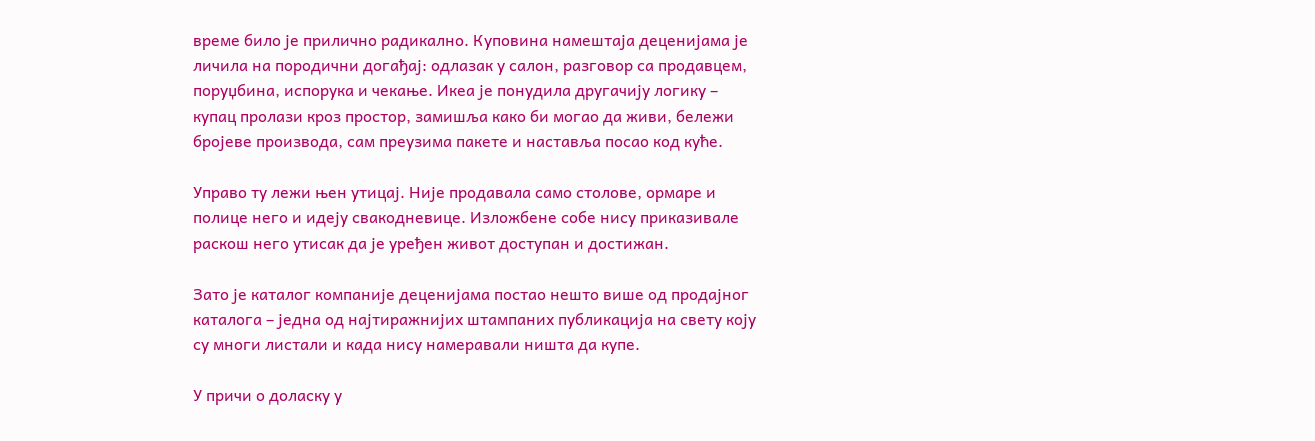време било је прилично радикално. Куповина намештаја деценијама је личила на породични догађај: одлазак у салон, разговор са продавцем, поруџбина, испорука и чекање. Икеа је понудила другачију логику – купац пролази кроз простор, замишља како би могао да живи, бележи бројеве производа, сам преузима пакете и наставља посао код куће.

Управо ту лежи њен утицај. Није продавала само столове, ормаре и полице него и идеју свакодневице. Изложбене собе нису приказивале раскош него утисак да је уређен живот доступан и достижан.

Зато је каталог компаније деценијама постао нешто више од продајног каталога – једна од најтиражнијих штампаних публикација на свету коју су многи листали и када нису намеравали ништа да купе.

У причи о доласку у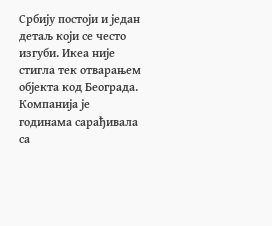Србију постоји и један детаљ који се често изгуби. Икеа није стигла тек отварањем објекта код Београда. Компанија је годинама сарађивала са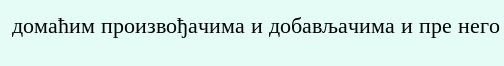домаћим произвођачима и добављачима и пре него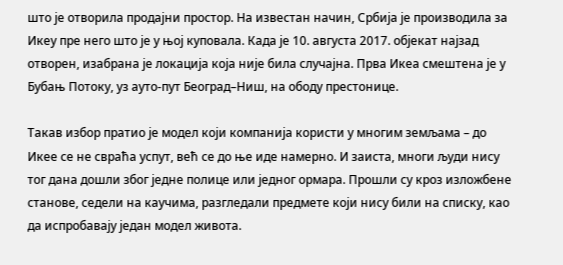што је отворила продајни простор. На известан начин, Србија је производила за Икеу пре него што је у њој куповала. Када је 10. августа 2017. објекат најзад отворен, изабрана је локација која није била случајна. Прва Икеа смештена је у Бубањ Потоку, уз ауто-пут Београд–Ниш, на ободу престонице.

Такав избор пратио је модел који компанија користи у многим земљама – до Икее се не свраћа успут, већ се до ње иде намерно. И заиста, многи људи нису тог дана дошли због једне полице или једног ормара. Прошли су кроз изложбене станове, седели на каучима, разгледали предмете који нису били на списку, као да испробавају један модел живота.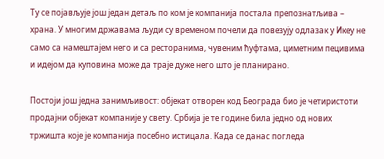Ту се појављује још један детаљ по ком је компанија постала препознатљива – храна. У многим државама људи су временом почели да повезују одлазак у Икеу не само са намештајем него и са ресторанима, чувеним ћуфтама, циметним пецивима и идејом да куповина може да траје дуже него што је планирано.

Постоји још једна занимљивост: објекат отворен код Београда био је четиристоти продајни објекат компаније у свету. Србија је те године била једно од нових тржишта које је компанија посебно истицала. Када се данас погледа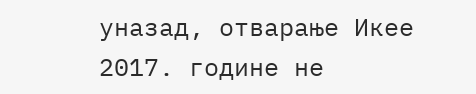уназад, отварање Икее 2017. године не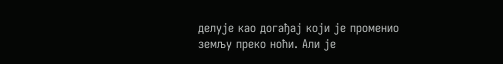делује као догађај који је променио земљу преко ноћи. Али је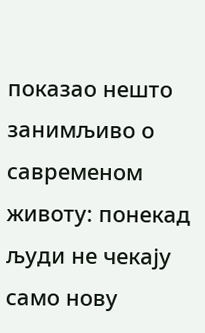показао нешто занимљиво о савременом животу: понекад људи не чекају само нову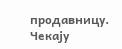продавницу. Чекају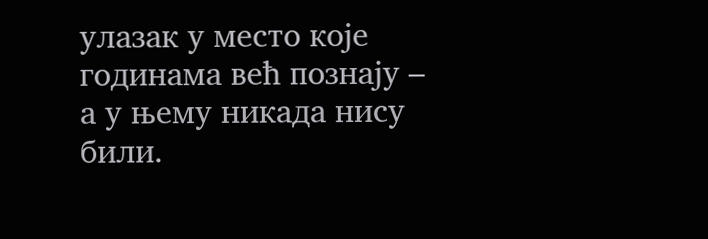улазак у место које годинама већ познају – а у њему никада нису били.